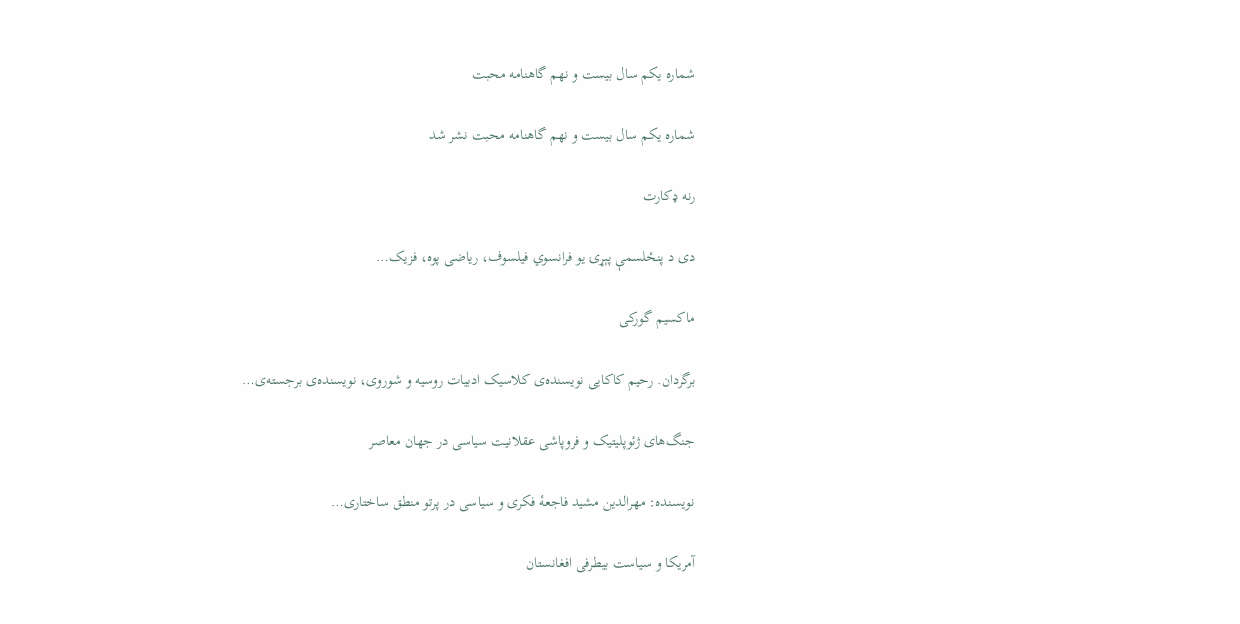شماره یکم سال بیست و نهم گاهنامه محبت

شماره یکم سال بیست و نهم گاهنامه محبت نشر شد

رنه ډکارت

دی د پنځلسمې پېړۍ یو فرانسوي فیلسوف، ریاضی پوه، فزیک…

ماکسیم گورکی

برگردان. رحیم کاکایی نویسنده‌ی کلاسیک ادبیات روسیه و شوروی، نویسنده‌ی برجسته‌ی…

جنگ‌های ژئوپلیتیک و فروپاشی عقلانیت سیاسی در جهان معاصر

نویسنده: مهرالدین مشید فاجعهٔ فکری و سیاسی در پرتو منطق ساختاری…

آمریکا و سیاست بیطرفی افغانستان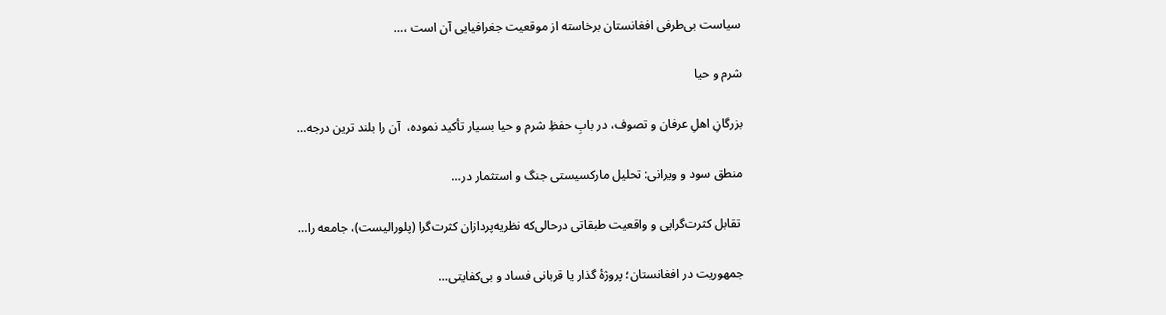سیاست بی‌طرفی افغانستان برخاسته از موقعیت جغرافیایی آن است ،…

شرم و حیا

بزرگانِ اهلِ عرفان و تصوف، در بابِ حفظِ شرم و حیا بسیار تأکید نموده‌،  آن را بلند ترین درجه…

منطق سود و ویرانی: تحلیل مارکسیستی جنگ و استثمار در…

 تقابل کثرت‌گرایی و واقعیت طبقاتی درحالی‌که نظریه‌پردازان کثرت‌گرا (پلورالیست)، جامعه را…

جمهوریت در افغانستان؛ پروژهٔ گذار یا قربانی فساد و بی‌کفایتی…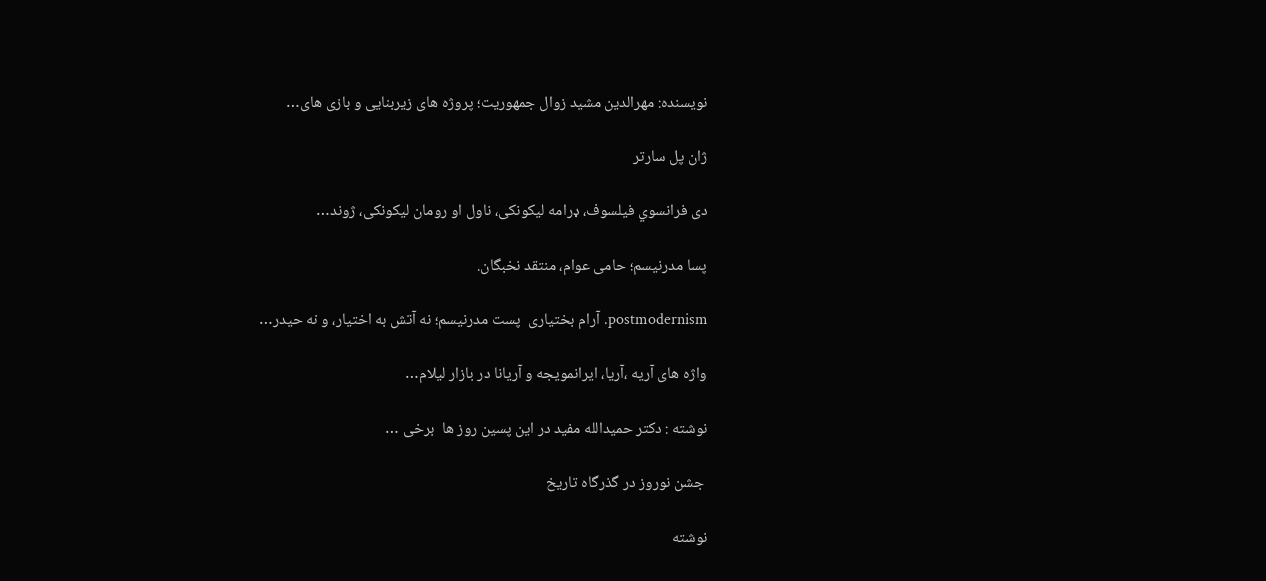نویسنده: مهرالدین مشید زوال جمهوریت؛ پروژه های زیربنایی و بازی های…

ژان پل سارتر

دی فرانسوي فیلسوف، ډرامه لیکونکی، ناول او رومان لیکونکی، ژوند…

پسا مدرنیسم؛ حامی عوام، منتقد نخبگان.

postmodernism. آرام بختیاری  پست مدرنیسم؛ نه آتش به اختیار، و نه حیدر…

واژه های آریه ،آریا، ایرانمویجه و آریانا در بازار لیلام…

نوشته : دکتر حمیدالله مفید در این پسین روز ها  برخی …

 جشن نوروز در گذرگاه تاریخ

نوشته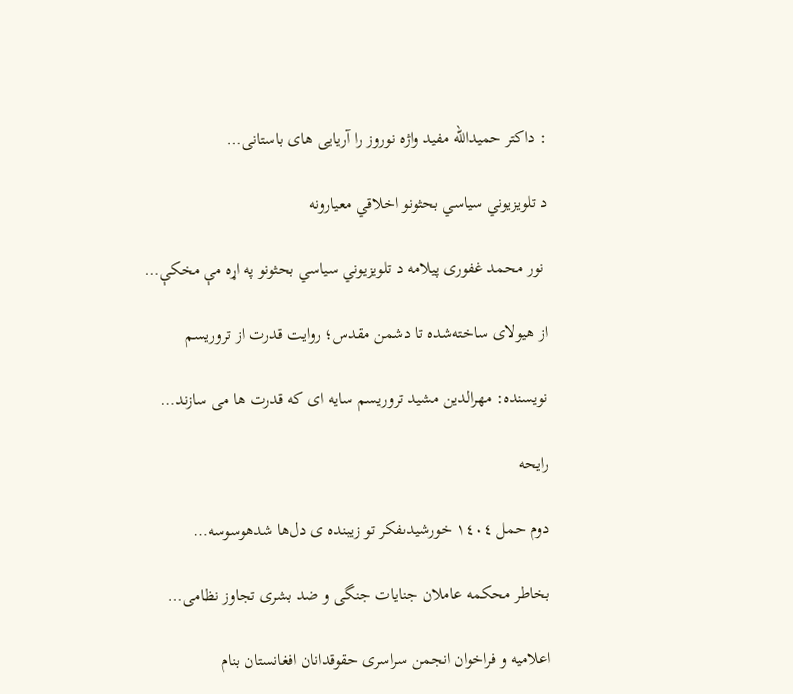: داکتر حمیدالله مفید واژه نوروز را آریایی های باستانی…

د تلویزیوني سیاسي بحثونو اخلاقي معیارونه

 نور محمد غفوری پیلامه د تلویزیوني سیاسي بحثونو په اړه مې مخکې…

از هیولای ساخته‌شده تا دشمن مقدس؛ روایت قدرت از تروریسم

نویسنده: مهرالدین مشید تروریسم سایه ای که قدرت ها می سازند…

رايحه

دوم حمل ١٤٠٤ خورشيدىفکر تو زیبنده ‌‌‌‌‌‌ی دل‌ها شدهوسوسه…

بخاطر محکمه عاملان جنایات جنگی و ضد بشری تجاوز نظامی…

اعلامیه و فراخوان انجمن سراسری حقوقدانان افغانستان بنام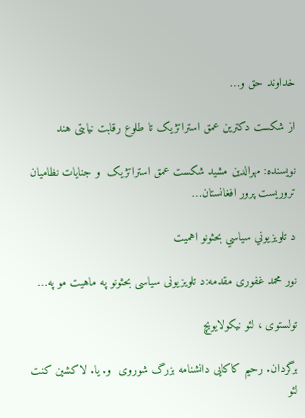خداوند حق و…

از شکست دکترین عمق استراتژیک تا طلوع رقابت نیابتی هند

نویسنده: مهرالدین مشید شکست عمق استراتژیک  و جنایات نظامیان تروریست پرور افغانستان…

د تلویزیوني سیاسي بحثونو اهمیت

نور محمد غفوری مقدمه:د تلویزیونی سیاسی بحثونو په ماهیت مو په…

تولستوی ، لئو نیکولایویچ

برگردان. رحیم کاکایی دانشنامه بزرگ شوروی  و. یا. لاکشین کنت لئو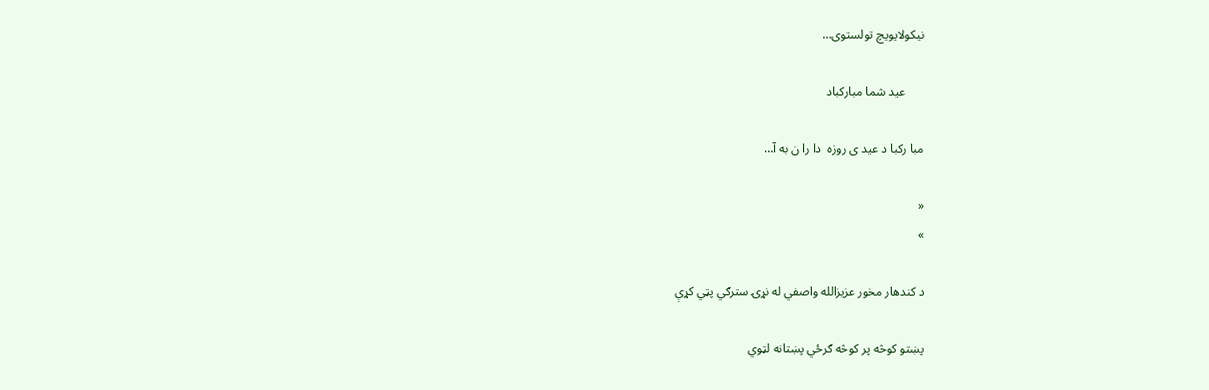نیکولایویچ تولستوی…

      عید شما مبارکباد

مبا رکبا د عید ی روزه  دا را ن به آ…

«
»

د کندهار مخور عزيزالله واصفي له نړۍ سترګي پټي کړې

پښتو کوڅه پر کوڅه ګرځي پښتانه لټوي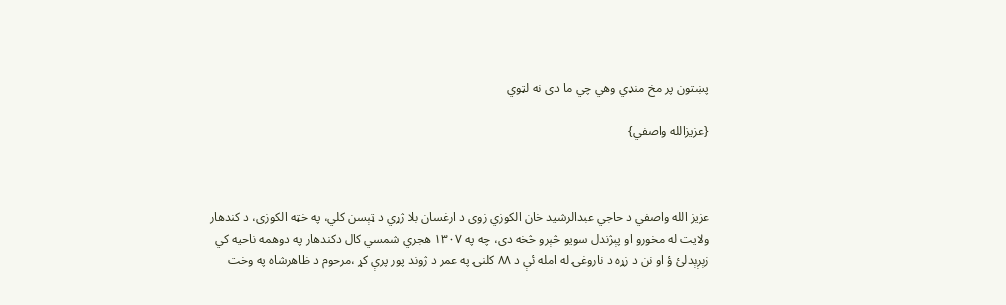پښتون پر مخ منډي وهي چي ما دی نه لټوي

{عزيزالله واصفي}



عزيز الله واصفي د حاجي عبدالرشيد خان الکوزي زوی د ارغسان بلا ژړي د ټېسن کلي، په خټه الکوزی، د کندهار ولايت له مخورو او پېژندل سويو څېرو څخه دى، چه په ١٣٠٧ هجري شمسي كال دكندهار په دوهمه ناحيه كي زېږېدلئ ؤ او نن د زړه د ناروغۍ له امله ئې د ۸۸ کلنۍ په عمر د ژوند پور پرې کړ ،مرحوم د ظاهرشاه په وخت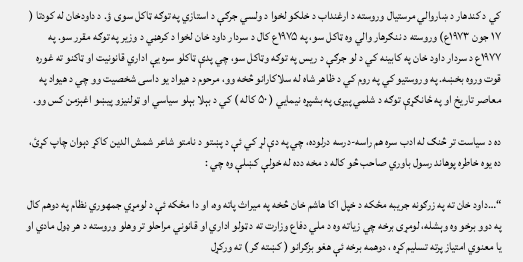كي د كندهار د ښاروالي مرستيال وروسته د ارغنداب د خلكو لخوا د ولسي جرګې د استازي په توګه ټاكل سوی ؤ. د داودخان له کودتا ( ۱۷ جون ۱۹۷۳ع) وروسته د ننګرهار والي وه ټاکل سو، په ۱۹۷۵ع كال د سردار داود خان لخوا د كرهڼي د وزير په توګه مقرر سو. په ۱۹۷۷ع د سردار داود خان په كابينه كي د لو جرګې د ريس په توګه وټاكل سو، چي پدې ټاكلو سره يې اداري قانونيت او ټاكنو ته غوره قوت وروه بخښه. په وروستيو كي په روم كي د ظاهر شاه له سلاكارانو څخه وو، مرحوم د هیواد یو داسی شخصیت وو چي د هیواد په معاصر تاریخ او په ځانګړې توګه د شلمي پیړۍ په بشپړه نیمایي ( ۵۰ کاله ) کي د بېلا بېلو سیاسي او ټولنیزو پیښو اغېزمن کس وو.

ده د سياست تر څنګ له ادب سره هم راسه-درسه درلوده، چي په دې لړ کي ئې د پښتو د نامتو شاعر شمش الدين کاکړ دېوان چاپ کړئ، ده يوه خاطره پوهاند رسول باوري صاحب څو کاله د مخه دده له خولې کښلې وه چي :

“…داود خان ته په زرګونه جریبه مځکه د خپل اکا هاشم خان څخه په میراث پاته وه، او دا مځکه ئې د لومړي جمهوري نظام په دوهم کال په دوو برخو وه وېشله، لومړی برخه چي زیاته وه د ملي دفاع وزارت ته د ټولو اداري او قانوني مراحلو تر وهلو وروسته د هر ډول مادي او یا معنوي امتیاز پرته تسلیم کړه ، دوهمه برخه ئې هغو بزګرانو ( کښته ګر ) ته ورکړل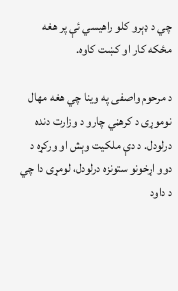چي د ډېرو کلو راهیسي ئې پر هغه مځکه کار او کښت کاوه.

د مرحوم واصفی په وینا چي هغه مهال نوموړی د کرهڼي چارو د وزارت دنده درلودل. د دې ملکیت وېش او ورکړه د دوو اړخونو ستونزه درلودل، لومړی دا چي د داود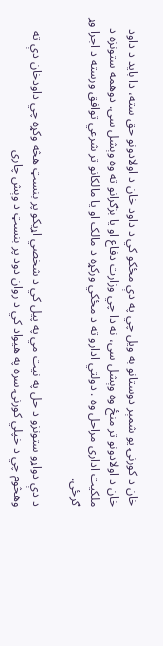خان د کورنۍ یو شمېر دوستانو به ویل چي په دې مځکو کي د داود خان د اولادونو حق سته، دا باید د داود خان د اولادونو تر منځ وه وېشل سی، نه دا چي وزارت دفاع او یا بزګرانو ته وه وېشل سی. دوهمه ستونزه د ملکیت اداری مراحل وه . دولتي ادارو ته د مځکي ورکړه د مالک او یا مالکانو تر شرعي توافق ورسته د اجرا وړ ګرځی.

د دې دواړو ستونزو د حل په نیت مي په پیل کي د شخصي اړیکو پر بنسټ هڅه وکړه چي داودخان دې ته وهڅوم چي د خپلي کورنۍ سره په هیواد کي د روان دود پر بنسټ د وېش چاری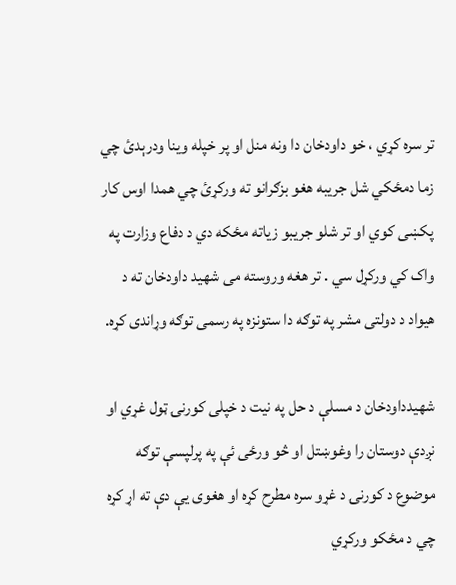تر سره کړي ، خو داودخان دا ونه منل او پر خپله وینا ودرېدئ چي زما دمځکي شل جریبه هغو بزګرانو ته ورکړئ چي همدا اوس کار پکښی کوي او تر شلو جریبو زیاته مځکه دي د دفاع وزارت په واک کي ورکړل سي . تر هغه وروسته می شهید داودخان ته د هیواد د دولتی مشر په توګه دا ستونزه په رسمی توګه وړاندی کړه.

شهیدداودخان د مسلې د حل په نیت د خپلی کورنۍ ټول غړي او نږدې دوستان را وغوښتل او څو ورځی ئې په پرلپسې توګه موضوع د کورنۍ د غړو سره مطرح کړه او هغوی یې دې ته اړ کړه چي د مځکو ورکړي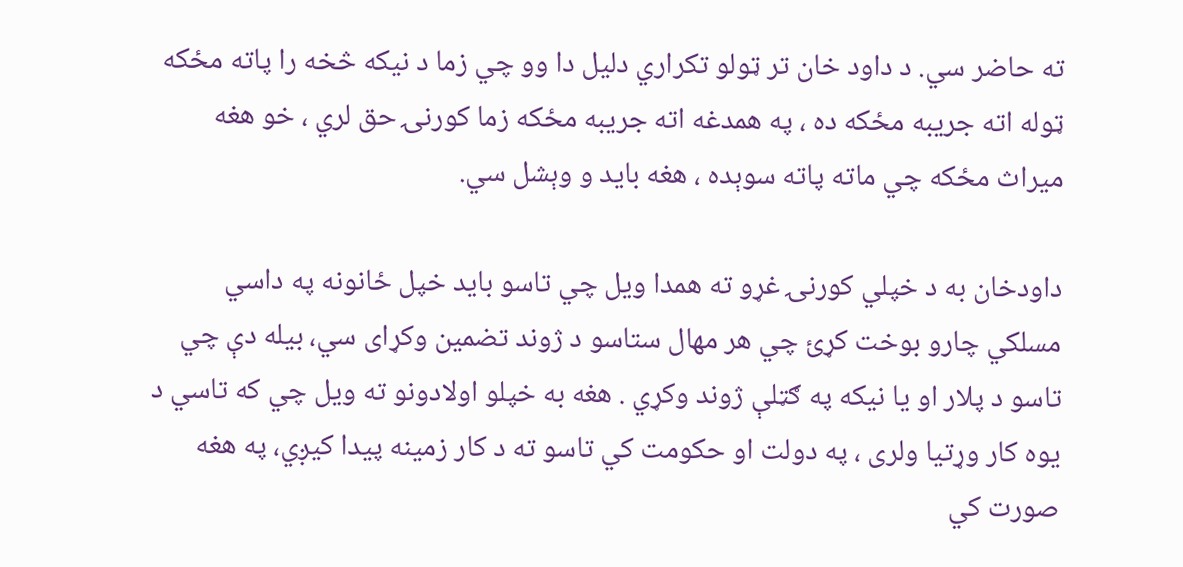ته حاضر سي. د داود خان تر ټولو تکراري دلیل دا وو چي زما د نیکه څخه را پاته مځکه ټوله اته جریبه مځکه ده ، په همدغه اته جریبه مځکه زما کورنۍ حق لري ، خو هغه میراث مځکه چي ماته پاته سوېده ، هغه باید و وېشل سي.

داودخان به د خپلي کورنۍ غړو ته همدا ویل چي تاسو باید خپل ځانونه په داسي مسلکي چارو بوخت کړئ چي هر مهال ستاسو د ژوند تضمین وکړای سي، بیله دې چي تاسو د پلار او یا نیکه په ګټلې ژوند وکړي . هغه به خپلو اولادونو ته ویل چي که تاسي د یوه کار وړتیا ولری ، په دولت او حکومت کي تاسو ته د کار زمینه پیدا کیږي، په هغه صورت کي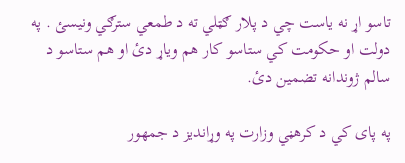تاسو اړ نه یاست چي د پلار ګټلي ته د طمعي سترګي ونیسئ . په دولت او حکومت کي ستاسو کار هم ویاړ دئ او هم ستاسو د سالم ژوندانه تضمین دئ.

په پای کي د کرهڼي وزارت په وړاندیز د جمهور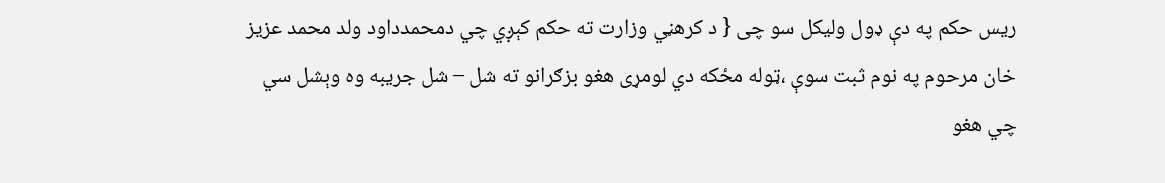ریس حکم په دې ډول ولیکل سو چی { د کرهڼي وزارت ته حکم کېږي چي دمحمدداود ولد محمد عزیز خان مرحوم په نوم ثبت سوې ،ټوله مځکه دي لومړی هغو بزګرانو ته شل – شل جریبه وه وېشل سي چي هغو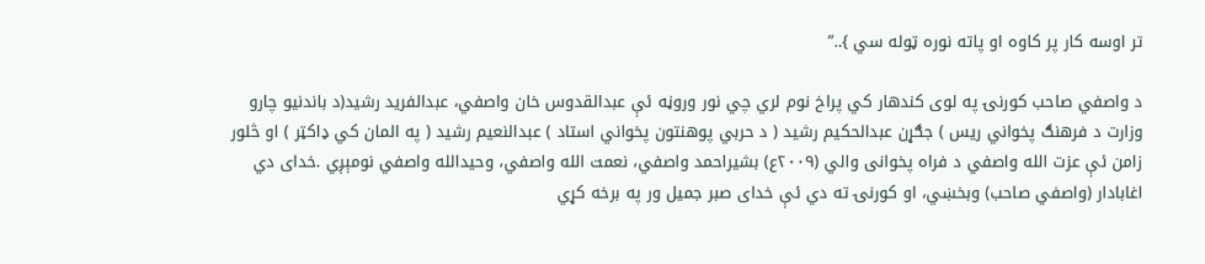تر اوسه کار پر کاوه او پاته نوره ټوله سي }..”

د واصفي صاحب کورنۍ په لوی کندهار کي پراخ نوم لري چي نور وروڼه ئې عبدالقدوس خان واصفي، عبدالفريد رشيد(د باندنيو چارو وزارت د فرهنګ پخواني ريس ) جګړن عبدالحکيم رشيد ( د حربي پوهنتون پخواني استاد ) عبدالنعيم رشيد ( په المان کي ډاکټر ) او څلور زامن ئې عزت الله واصفي د فراه پخوانی والي (۲۰۰۹ع) بشيراحمد واصفي، نعمت الله واصفي، وحيدالله واصفي نومېږي .خدای دي اغابادار (واصفي صاحب) وبخښي، او كورنۍ ته دي ئې خدای صبر جميل ور په برخه كړي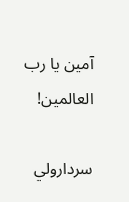آمين يا رب العالمين!

سردارولي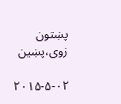پښتون زوی،پښين

۲۰۱۵-۵-۰۲